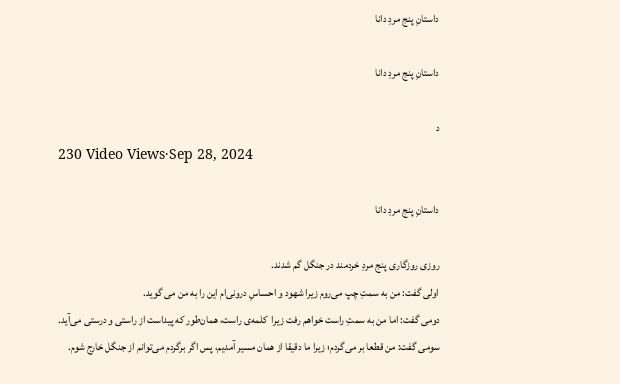داستانِ پنج مردِ دانا

داستانِ پنج مردِ دانا

د
230 Video Views·Sep 28, 2024

داستانِ پنج مردِ دانا

روزی روزگاری پنج مردِ خردمند در جنگل گم شدند.
اولی گفت: من به سمتِ چپ می‌روم زیرا شهود و احساسِ درونی‌ام این را به من می گوید.
دومی گفت: اما من به سمتِ راست خواهم رفت زیرا  کلمه‌ی راست، همان‌طور که پیداست از راستی و درستی می‌آید.
سومی گفت: من قطعا بر می‌گردم؛ زیرا ما دقیقا از همان مسیر آمدیم، پس اگر برگردم می‌توانم از جنگل خارج شوم.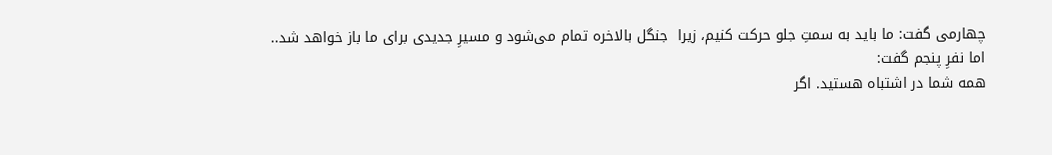چهارمی گفت: ما باید به سمتِ جلو حرکت کنیم، زیرا  جنگل بالاخره تمام می‌شود و مسیرِ جدیدی برای ما باز خواهد شد..
اما نفرِ پنجم گفت:
همه شما در اشتباه هستید. اگر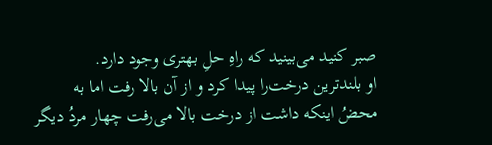صبر کنید می‌بینید که راهِ حلِ بهتری وجود دارد.
او بلندترین درخت‌را پیدا کرد و از آن بالا رفت اما به محضُ اینکه داشت از درخت بالا می‌رفت چهار مردُ دیگر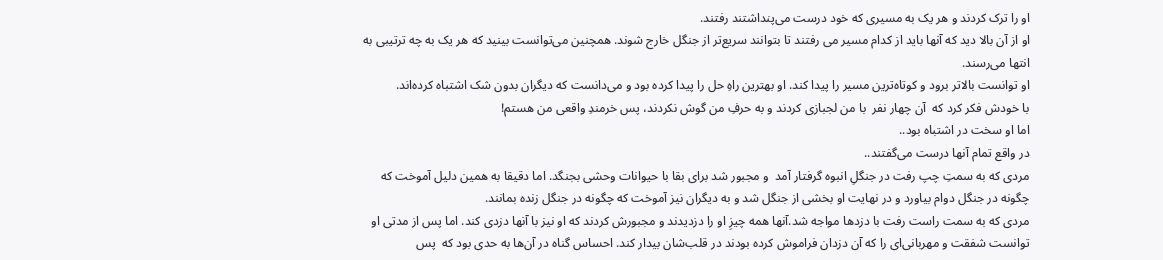او را ترک کردند و هر یک به مسیری که خود درست می‌پنداشتند رفتند.
او از آن بالا دید که آنها باید از کدام مسیر می رفتند تا بتوانند سریع‌تر از جنگل خارج شوند. همچنین می‌توانست بینید که هر یک به چه ترتیبی به انتها می‌رسند.
او توانست بالاتر برود و کوتاه‌ترین مسیر را پیدا کند. او بهترین راهِ حل را پیدا کرده بود و می‌دانست که دیگران بدون شک اشتباه کرده‌اند.
با خودش فکر کرد که  آن چهار نفر  با من لجبازی کردند و‌ به حرفِ من گوش نکردند، پس خرمندِ واقعی من هستم!
اما او سخت در اشتباه بود..
در واقع تمام آنها درست می‌گفتند..
مردی که به سمتِ چپ رفت در جنگلِ انبوه گرفتار آمد  و مجبور شد برای بقا با حیوانات وحشی بجنگد. اما دقیقا به همین دلیل آموخت که چگونه در جنگل دوام بیاورد و در نهایت او بخشی از جنگل شد و به دیگران نیز آموخت که چگونه در جنگل زنده بمانند.
مردی که به سمت راست رفت با دزدها مواجه شد.آنها همه چیزِ او را دزدیدند و مجبورش کردند که او نیز با آنها دزدی کند. اما پس از مدتی او توانست شفقت و مهربانی‌ای را که آن دزدان فراموش کرده بودند در قلب‌شان بیدار کند. احساس گناه در آن‌ها به حدی بود که  پس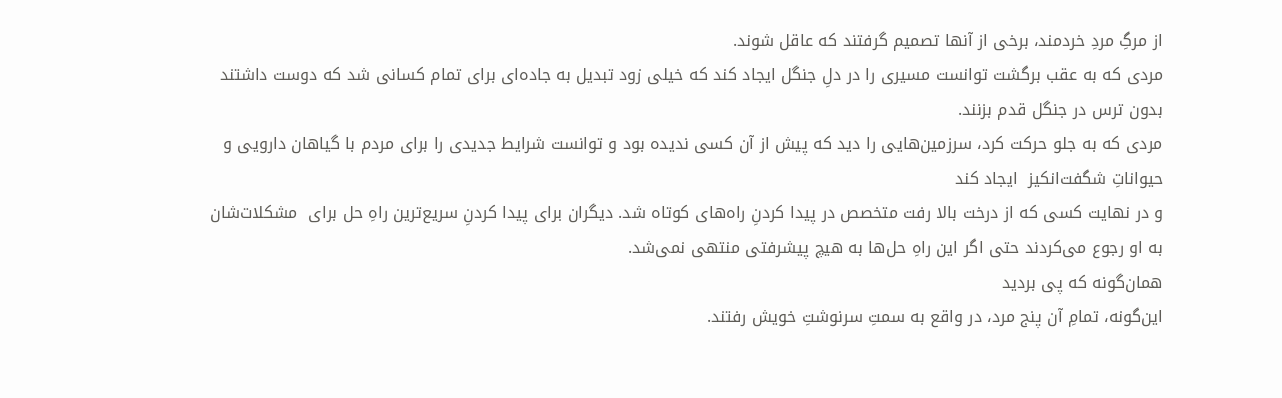از مرگِ مردِ خردمند، برخی از آنها تصمیم گرفتند که عاقل شوند.
مردی که به عقب برگشت توانست مسیری را در دلِ جنگل ایجاد کند که خیلی زود تبدیل به جاده‌ای برای تمام کسانی شد که دوست داشتند بدون ترس در جنگل قدم بزنند.
مردی که به جلو حرکت کرد، سرزمین‌هایی را دید که پیش از آن کسی ندیده بود و توانست شرایط جدیدی را برای مردم با گیاهان دارویی و حیواناتِ شگفت‌انکیز  ایجاد کند
و‌ در نهایت کسی که از درخت بالا رفت متخصص در پیدا کردنِ راه‌های کوتاه شد. دیگران برای پیدا کردنِ سریع‌ترین راهِ حل برای  مشکلات‌شان به او رجوع می‌کردند حتی اگر این راهِ حل‌ها به هیچ پیشرفتی منتهی نمی‌شد.
همان‌گونه که پی بردید
این‌گونه، تمامِ آن پنج مرد، در واقع به سمتِ سرنوشتِ خویش رفتند.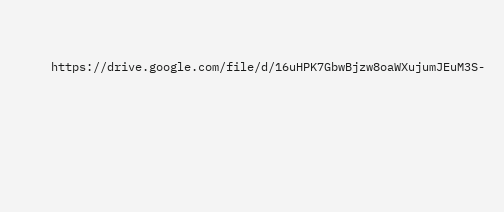https://drive.google.com/file/d/16uHPK7GbwBjzw8oaWXujumJEuM3S-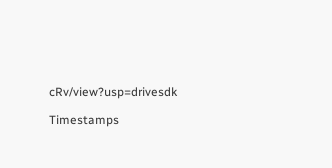cRv/view?usp=drivesdk

Timestamps